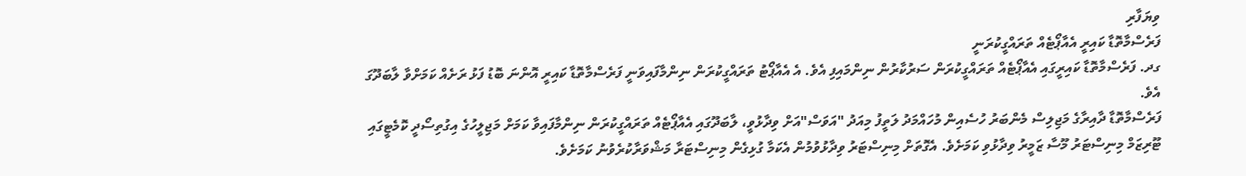ވިޔަފާރި
ފަރެސްމާތޮޑާ ކައިރީ އެއާޕޯޓެއް ތަރައްގީކުރަނީ
ގދ. ފަރެސްމާތޮޑާ ކައިރީގައި އެއާޕޯޓެއް ތަރައްގީކުރަން ސަރުކާރުން ނިންމައިފި އެވެ. އެ އެއާޕޯޓު ތަރައްގީކުރަން ނިންމާފައިވަނީ ފަރެސްމާތޮޑާ ކައިރީ އޮންނަ ބޮޑު ފަޅު ރަށެއް ކަމަށްވާ ލާބަދޫގަ އެވެ.
ފަރެސްމާތޮޑާ ދާއިރާގެ މަޖިލިސް މެންބަރު ހުސެއިން މުހައްމަދު ލަތީފު މިއަދު "އަވަސް"އަށް ވިދާޅުވީ، ލާބަދޫގައި އެއާޕޯޓެއް ތަރައްގީކުރަން ނިންމާފައިވާ ކަމަށް މަޖިލީހުގެ އިގުތިސޯދީ ކޮމެޓީގައި ޓޫރިޒަމް މިނިސްޓަރު މޫސާ ޒަމީރު ވިދާޅުވި ކަމަށެވެ. އެގޮތަށް މިނިސްޓަރު ވިދާޅުވުމުން އެކަމާ ގުޅިގެން މިނިސްޓަރާ މަޝްވަރާކުރެވުނު ކަމަށެވެ.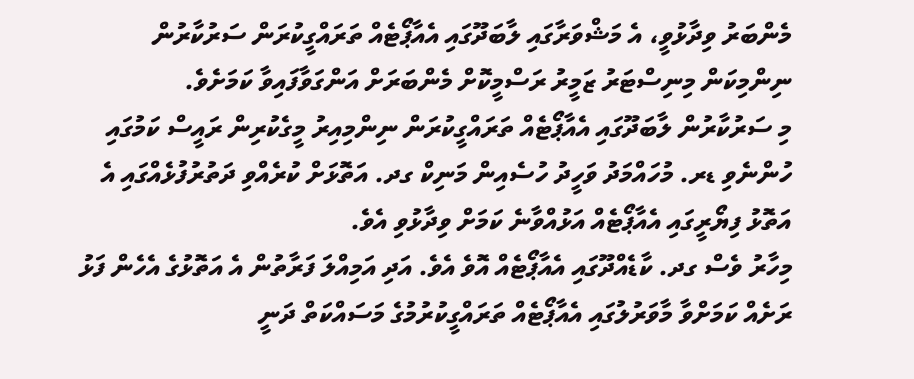މެންބަރު ވިދާޅުވީ، އެ މަޝްވަރާގައި ލާބަދޫގައި އެއާޕޯޓެއް ތަރައްގީކުރަން ސަރުކާރުން ނިންމިކަން މިނިސްޓަރު ޒަމީރު ރަސްމީކޮށް މެންބަރަށް އަންގަވާފައިވާ ކަމަށެވެ.
މި ސަރުކާރުން ލާބަދޫގައި އެއާޕޯޓެއް ތަރައްގީކުރަން ނިންމިއިރު މީގެކުރިން ރައީސް ކަމުގައި ހުންނެވި ޑރ. މުހައްމަދު ވަހީދު ހުސެއިން މަނިކް ގދ. އަތޮޅަށް ކުރެއްވި ދަތުރުފުޅެއްގައި އެ އަތޮޅު ފިޔޯރީގައި އެއާޕޯޓެއް އަޅުއްވާނެ ކަމަށް ވިދާޅުވި އެވެ.
މިހާރު ވެސް ގދ. ކާޑެއްދޫގައި އެއާޕޯޓެއް އޮވެ އެވެ. އަދި އަމިއްލަ ފަރާތުން އެ އަތޮޅުގެ އެހެން ފަޅު ރަށެއް ކަމަށްވާ މާވަރުލުގައި އެއާޕޯޓެއް ތަރައްގީކުރުމުގެ މަސައްކަތް ދަނީ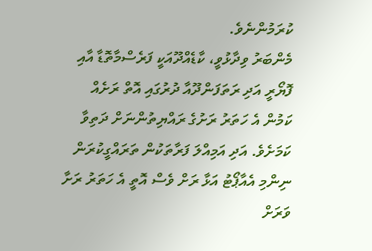ކުރަމުންނެވެ.
މެންބަރު ވިދާޅުވީ، ކާޑެއްދޫއަކީ ފަރެސްމާތޮޑާ އާއި ފޮޔޯރީ އަދި ރަތަފަންދޫއާ ދުރުގައި އޮތް ރަށެއް ކަމުން އެ ހަތަރު ރަށުގެ ރައްޔިތުންނަށް ދަތިވާ ކަމަށެވެ. އަދި އަމިއްލަ ފަރާތަކުން ތަރައްގީކުރަން ނިންމި އެއާޕޯޓު އަޅާ ރަށް ވެސް އޮތީ އެ ހަތަރު ރަށާ ވަރަށް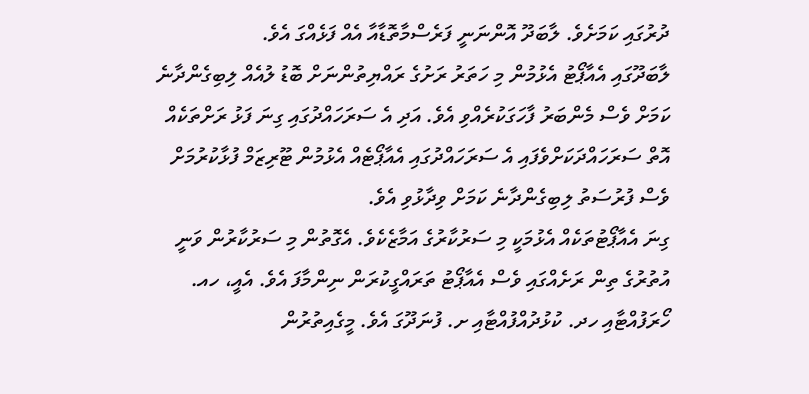ދުރުގައި ކަމަށެވެ. ލާބަދޫ އޮންނަނީ ފަރެސްމާތޮޑާއާ އެއް ފަޅެއްގަ އެވެ.
ލާބަދޫގައި އެއާޕޯޓު އެޅުމުން މި ހަތަރު ރަށުގެ ރައްޔިތުންނަށް ބޮޑު ލުއެއް ލިބިގެންދާނެ ކަމަށް ވެސް މެންބަރު ފާހަގަކުރެއްވި އެވެ. އަދި އެ ސަރަހައްދުގައި ގިނަ ފަޅު ރަށްތަކެއް އޮތް ސަރަހައްދަކަށްވެފައި އެ ސަރަހައްދުގައި އެއާޕޯޓެއް އެޅުމުން ޓޫރިޒަމް ފުޅާކުރުމަށް ވެސް ފުރުސަތު ލިބިގެންދާނެ ކަމަށް ވިދާޅުވި އެވެ.
ގިނަ އެއާޕޯޓުތަކެއް އެޅުމަކީ މި ސަރުކާރުގެ އަމާޒެކެވެ. އެގޮތުން މި ސަރުކާރުން ވަނީ އުތުރުގެ ތިން ރަށެއްގައި ވެސް އެއާޕޯޓު ތަރައްގީކުރަން ނިންމާފަ އެވެ. އެއީ، ހއ. ހޯރަފުއްޓާއި ހދ. ކުޅުދުއްފުއްޓާއި ށ. ފުނަދޫގަ އެވެ. މީގެއިތުރުން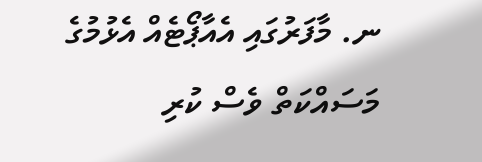ނ. މާފަރުގައި އެއާޕޯޓެއް އެޅުމުގެ މަސައްކަތް ވެސް ކުރި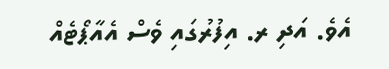އެވެ. އަދި ރ. އިފުރުގައި ވެސް އެއާޕޯޓެއް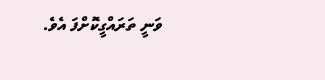ވަނީ ތަރައްގީކޮށްފަ އެވެ.